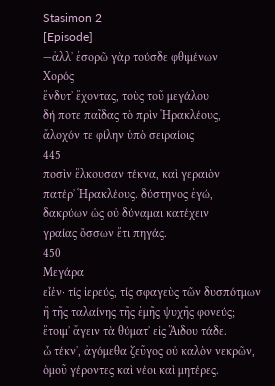Stasimon 2
[Episode]
—ἀλλʼ ἐσορῶ γὰρ τούσδε φθιμένων
Χορός
ἔνδυτʼ ἔχοντας, τοὺς τοῦ μεγάλου
δή ποτε παῖδας τὸ πρὶν Ἡρακλέους,
ἄλοχόν τε φίλην ὑπὸ σειραίοις
445
ποσὶν ἕλκουσαν τέκνα, καὶ γεραιὸν
πατέρʼ Ἡρακλέους. δύστηνος ἐγώ,
δακρύων ὡς οὐ δύναμαι κατέχειν
γραίας ὄσσων ἔτι πηγάς.
450
Μεγάρα
εἶἑν· τίς ἱερεύς, τίς σφαγεὺς τῶν δυσπότμων
ἢ τῆς ταλαίνης τῆς ἐμῆς ψυχῆς φονεύς;
ἕτοιμʼ ἄγειν τὰ θύματʼ εἰς Ἅιδου τάδε.
ὦ τέκνʼ, ἀγόμεθα ζεῦγος οὐ καλὸν νεκρῶν,
ὁμοῦ γέροντες καὶ νέοι καὶ μητέρες.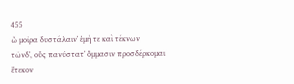455
ὦ μοῖρα δυστάλαινʼ ἐμή τε καὶ τέκνων
τῶνδʼ, οὓς πανύστατʼ ὄμμασιν προσδέρκομαι
ἔτεκον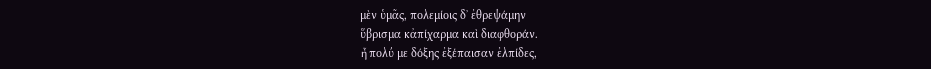μὲν ὑμᾶς, πολεμίοις δʼ ἐθρεψάμην
ὕβρισμα κἀπίχαρμα καὶ διαφθοράν.
ἦ πολύ με δόξης ἐξέπαισαν ἐλπίδες,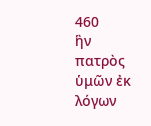460
ἣν πατρὸς ὑμῶν ἐκ λόγων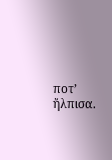ποτʼ ἤλπισα.